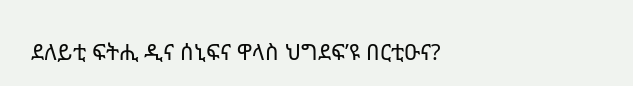ደለይቲ ፍትሒ ዲና ሰኒፍና ዋላስ ህግደፍ’ዩ በርቲዑና?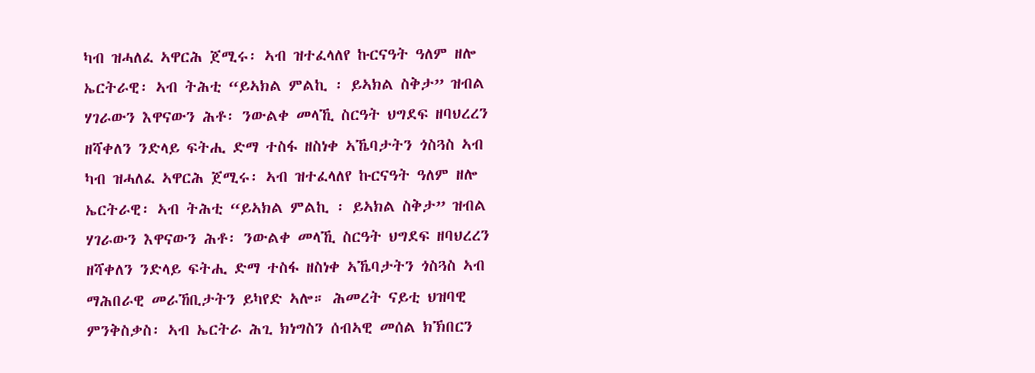ካብ ዝሓለፈ ኣዋርሕ ጀሚሩ፡ ኣብ ዝተፈላለየ ኩርናዓት ዓለም ዘሎ ኤርትራዊ፡ ኣብ ትሕቲ “ይኣክል ምልኪ ፡ ይኣክል ስቅታ” ዝብል ሃገራውን እዋናውን ሕቶ፡ ንውልቀ መላኺ ስርዓት ህግደፍ ዘባህረረን ዘሻቀለን ንድላይ ፍትሒ ድማ ተስፋ ዘስነቀ ኣኼባታትን ጎስጓስ ኣብ
ካብ ዝሓለፈ ኣዋርሕ ጀሚሩ፡ ኣብ ዝተፈላለየ ኩርናዓት ዓለም ዘሎ ኤርትራዊ፡ ኣብ ትሕቲ “ይኣክል ምልኪ ፡ ይኣክል ስቅታ” ዝብል ሃገራውን እዋናውን ሕቶ፡ ንውልቀ መላኺ ስርዓት ህግደፍ ዘባህረረን ዘሻቀለን ንድላይ ፍትሒ ድማ ተስፋ ዘስነቀ ኣኼባታትን ጎስጓስ ኣብ ማሕበራዊ መራኸቢታትን ይካየድ ኣሎ። ሕመረት ናይቲ ህዝባዊ ምንቅስቃስ፡ ኣብ ኤርትራ ሕጊ ክነግስን ሰብኣዊ መሰል ክኽበርን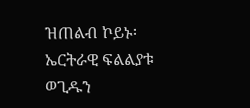ዝጠልብ ኮይኑ፡ ኤርትራዊ ፍልልያቱ ወጊዱን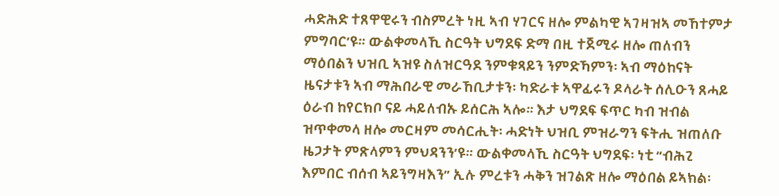ሓድሕድ ተጸዋዊሩን ብስምረት ነዚ ኣብ ሃገርና ዘሎ ምልካዊ ኣገዛዝኣ መኸተምታ ምግባር’ዩ። ውልቀመላኺ ስርዓት ህግደፍ ድማ በዚ ተጀሚሩ ዘሎ ጠለብን ማዕበልን ህዝቢ ኣዝዩ ስለዝርዓደ ንምቁጻይን ንምድኻምን፡ ኣብ ማዕከናት ዜናታቱን ኣብ ማሕበራዊ መራኸቢታቱን፡ ካድራቱ ኣዋፊሩን ዶላራት ሰሊዑን ጸሓይ ዕራብ ከየርክቦ ናይ ሓይለብኡ ይሰርሕ ኣሎ። እታ ህግደፍ ፍጥር ካብ ዝብል ዝጥቀመላ ዘሎ መርዛም መሳርሒት፡ ሓድነት ህዝቢ ምዝራግን ፍትሒ ዝጠለቡ ዜጋታት ምጽላምን ምህዳንን’ዩ። ውልቀመላኺ ስርዓት ህግደፍ፡ ነቲ “ብሕጊ እምበር ብሰብ ኣይንግዛእን” ኢሉ ምረቱን ሓቅን ዝገልጽ ዘሎ ማዕበል ይኣክል፡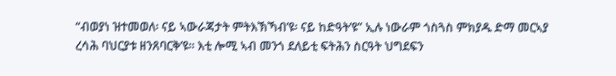“ብወያነ ዝተመወለ፡ ናይ ኣውራጃታት ምትእኽኻብ’ዩ፡ ናይ ከድዓት’ዩ” ኢሉ ነውራም ጎስጓስ ምክያዱ ድማ መርኣያ ረሳሕ ባህርያቱ ዘንጸባርቅ’ዩ። እቲ ሎሚ ኣብ መንጎ ደለይቲ ፍትሕን ስርዓት ህግደፍን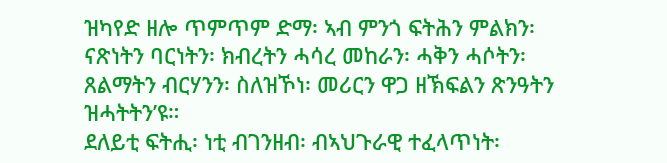ዝካየድ ዘሎ ጥምጥም ድማ፡ ኣብ ምንጎ ፍትሕን ምልክን፡ ናጽነትን ባርነትን፡ ክብረትን ሓሳረ መከራን፡ ሓቅን ሓሶትን፡ ጸልማትን ብርሃንን፡ ስለዝኾነ፡ መሪርን ዋጋ ዘኽፍልን ጽንዓትን ዝሓትትን’ዩ።
ደለይቲ ፍትሒ፡ ነቲ ብገንዘብ፡ ብኣህጉራዊ ተፈላጥነት፡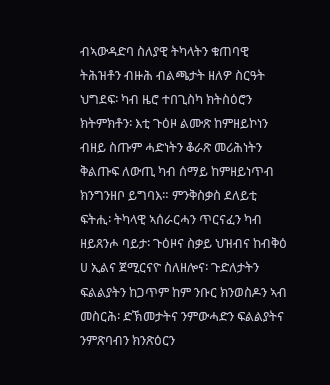ብኣውዳድባ ስለያዊ ትካላትን ቁጠባዊ ትሕዝቶን ብዙሕ ብልጫታት ዘለዎ ስርዓት ህግደፍ፡ ካብ ዜሮ ተበጊስካ ክትስዕሮን ክትምክቶን፡ እቲ ጉዕዞ ልሙጽ ከምዘይኮነን ብዘይ ስጡም ሓድነትን ቆራጽ መሪሕነትን ቅልጡፍ ለውጢ ካብ ሰማይ ከምዘይነጥብ ክንግንዘቦ ይግባእ። ምንቅስቃስ ደለይቲ ፍትሒ፡ ትካላዊ ኣሰራርሓን ጥርናፈን ካብ ዘይጸንሖ ባይታ፡ ጉዕዞና ስቃይ ህዝብና ከብቅዕ ሀ ኢልና ጀሚርናዮ ስለዘሎና፡ ጉድለታትን ፍልልያትን ከጋጥም ከም ንቡር ክንወስዶን ኣብ መስርሕ፡ ድኽመታትና ንምውሓድን ፍልልያትና ንምጽባብን ክንጽዕርን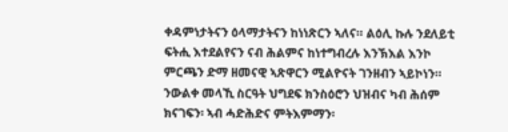ቀዳምነታትናን ዕላማታትናን ከነነጽርን ኣለና። ልዕሊ ኩሉ ንደለይቲ ፍትሒ እተደልየናን ናብ ሕልምና ከነተግብረሉ እንኽእል እንኮ ምርጫን ድማ ዘመናዊ ኣጽዋርን ሚልዮናት ገንዘብን ኣይኮነን። ንውልቀ መላኺ ስርዓት ህግደፍ ክንስዕሮን ህዝብና ካብ ሕሰም ክናገፍን፡ ኣብ ሓድሕድና ምትእምማን፡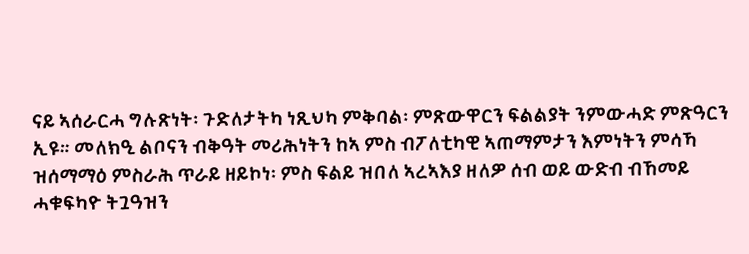ናይ ኣሰራርሓ ግሉጽነት፡ ጉድለታትካ ነጺህካ ምቅባል፡ ምጽውዋርን ፍልልያት ንምውሓድ ምጽዓርን ኢዩ። መለክዒ ልቦናን ብቅዓት መሪሕነትን ከኣ ምስ ብፖለቲካዊ ኣጠማምታን እምነትን ምሳኻ ዝሰማማዕ ምስራሕ ጥራይ ዘይኮነ፡ ምስ ፍልይ ዝበለ ኣረኣእያ ዘለዎ ሰብ ወይ ውድብ ብኸመይ ሓቁፍካዮ ትጓዓዝን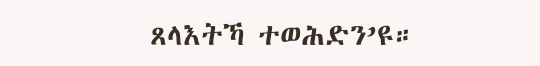ጸላእትኻ ተወሕድን’ዩ።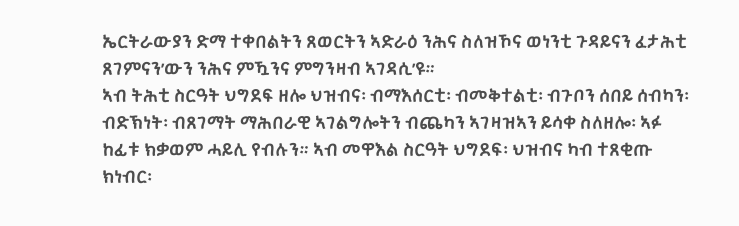ኤርትራውያን ድማ ተቀበልትን ጸወርትን ኣድራዕ ንሕና ስለዝኾና ወነንቲ ጉዳይናን ፈታሕቲ ጸገምናን’ውን ንሕና ምዃንና ምግንዛብ ኣገዳሲ’ዩ።
ኣብ ትሕቲ ስርዓት ህግደፍ ዘሎ ህዝብና፡ ብማእሰርቲ፡ ብመቅተልቲ፡ ብጉቦን ሰበይ ሰብካን፡ ብድኽነት፡ ብጸገማት ማሕበራዊ ኣገልግሎትን ብጨካን ኣገዛዝኣን ይሳቀ ስለዘሎ፡ ኣፉ ከፊቱ ክቃወም ሓይሊ የብሉን። ኣብ መዋእል ስርዓት ህግደፍ፡ ህዝብና ካብ ተጸቂጡ ክነብር፡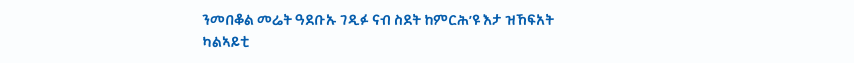ንመበቆል መሬት ዓደቡኡ ገዲፉ ናብ ስደት ከምርሕ’ዩ እታ ዝኸፍአት ካልኣይቲ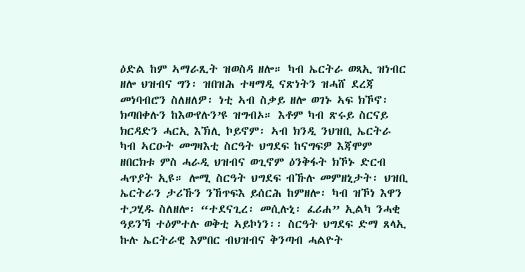ዕድል ከም ኣማራጺት ዝወስዳ ዘሎ። ካብ ኤርትራ ወጻኢ ዝነብር ዘሎ ህዝብና ግን፡ ዝበዝሕ ተዛማዲ ናጽነትን ዝሓሸ ደረጃ መነባብሮን ስለዘለዎ፡ ነቲ ኣብ ስቃይ ዘሎ ወገኑ ኣፍ ክኾኖ፡ ክጣበቀሉን ከእውየሉን’ዩ ዝግብኦ። እቶም ካብ ጽሩይ ስርናይ ክርዳድን ሓርኢ እኽሊ ኮይኖም፡ ኣብ ክንዲ ንህዝቢ ኤርትራ ካብ ኣርዑት መግዛእቲ ስርዓት ህግደፍ ከናግፍዎ እጃሞም ዘበርክቱ ምስ ሓራዲ ህዝብና ወጊኖም ዕንቅፋት ክኾኑ ድርብ ሓጥያት ኢዩ። ሎሚ ስርዓት ህግደፍ ብኹሉ መምዘኒታት፡ ህዝቢ ኤርትራን ታሪኹን ንኸጥፍእ ይሰርሕ ከምዘሎ፡ ካብ ዝኾነ እዋን ተጋሂዱ ስለዘሎ፡ “ተደናጊረ፡ መሲሉኒ፡ ፈሪሐ” ኢልካ ንሓቂ ዓይንኻ ተዕምተሉ ወቅቲ ኣይኮነን፡፡ ስርዓት ህግደፍ ድማ ጸላኢ ኩሉ ኤርትራዊ እምበር ብህዝብና ቅንጣብ ሓልዮት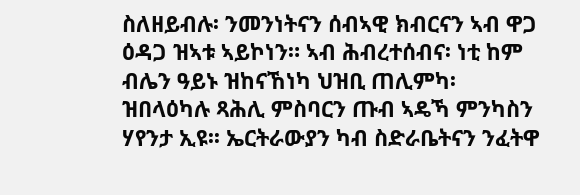ስለዘይብሉ፡ ንመንነትናን ሰብኣዊ ክብርናን ኣብ ዋጋ ዕዳጋ ዝኣቱ ኣይኮነን። ኣብ ሕብረተሰብና፡ ነቲ ከም ብሌን ዓይኑ ዝከናኸነካ ህዝቢ ጠሊምካ፡ ዝበላዕካሉ ጻሕሊ ምስባርን ጡብ ኣዴኻ ምንካስን ሃየንታ ኢዩ፡፡ ኤርትራውያን ካብ ስድራቤትናን ንፈትዋ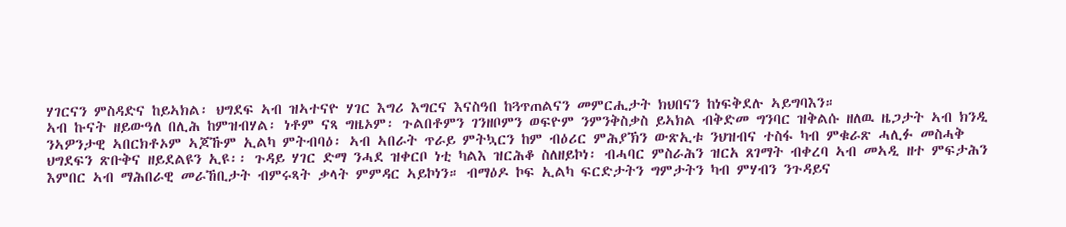ሃገርናን ምስዳድና ከይኣክል፡ ህግደፍ ኣብ ዝኣተናዮ ሃገር እግሪ እግርና እናስዓበ ከጓጥጠልናን መምርሒታት ክህበናን ከነፍቅደሉ ኣይግባእን።
ኣብ ኩናት ዘይውዓለ በሊሕ ከምዝብሃል፡ ነቶም ናጻ ግዜኦም፡ ጉልበቶምን ገንዘቦምን ወፍዮም ንምንቅስቃስ ይኣክል ብቅድመ ግንባር ዝቅልሱ ዘለዉ ዜጋታት ኣብ ክንዲ ንኣዎንታዊ ኣበርክቶኦም ኣጆኹም ኢልካ ምትብባዕ፡ ኣብ ኣበራት ጥራይ ምትኳርን ከም ብዕሪር ምሕያኽን ውጽኢቱ ንህዝብና ተስፋ ካብ ምቁራጽ ሓሊፉ መስሓቅ ህግደፍን ጽቡቅና ዘይደልዩን ኢዩ፡፡ ጉዳይ ሃገር ድማ ንሓደ ዝቀርቦ ነቲ ካልእ ዝርሕቆ ስለዘይኮነ፡ ብሓባር ምስራሕን ዝርአ ጸገማት ብቀረባ ኣብ መኣዲ ዘተ ምፍታሕን እምበር ኣብ ማሕበራዊ መራኸቢታት ብምሩጻት ቃላት ምምዳር ኣይኮነን። ብማዕዶ ኮፍ ኢልካ ፍርድታትን ግምታትን ካብ ምሃብን ንጉዳይና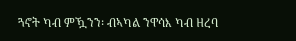ጓኖት ካብ ምዃንን፡ ብኣካል ንዋሳእ ካብ ዘረባ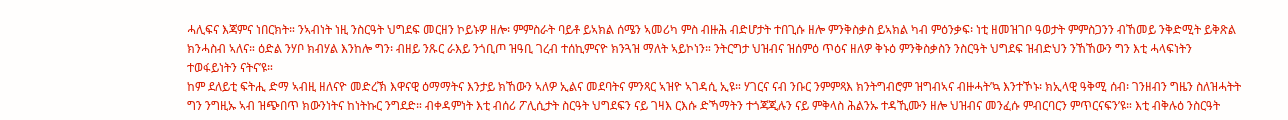ሓሊፍና እጃምና ነበርክት። ንኣብነት ነዚ ንስርዓት ህግደፍ መርዘን ኮይኑዎ ዘሎ፡ ምምስራት ባይቶ ይኣክል ሰሜን ኣመሪካ ምስ ብዙሕ ብድሆታት ተበጊሱ ዘሎ ምንቅስቃስ ይኣክል ካብ ምዕንቃፍ፡ ነቲ ዘመዝገቦ ዓወታት ምምስጋንን ብኸመይ ንቅድሚት ይቅጽል ክንሓስብ ኣለና። ዕድል ንሃቦ ክብሃል እንከሎ ግን፡ ብዘይ ንጹር ራእይ ንጎቢጦ ዝዓቢ ገረብ ተሰኪምናዮ ክንጓዝ ማለት ኣይኮነን። ንትርግታ ህዝብና ዝሰምዕ ጥዕና ዘለዎ ቅኑዕ ምንቅስቃስን ንስርዓት ህግደፍ ዝብድህን ንኸኸውን ግን እቲ ሓላፍነትን ተወፋይነትን ናትና’ዩ።
ከም ደለይቲ ፍትሒ ድማ ኣብዚ ዘለናዮ መድረኽ እዋናዊ ዕማማትና እንታይ ክኸውን ኣለዎ ኢልና መደባትና ምንጻር ኣዝዮ ኣገዳሲ ኢዩ። ሃገርና ናብ ንቡር ንምምጻእ ክንትግብሮም ዝግብኣና ብዙሓት’ኳ እንተኾኑ፡ ክኢላዊ ዓቅሚ ሰብ፡ ገንዘብን ግዜን ስለዝሓትት ግን ንግዚኡ ኣብ ዝጭበጥ ክውንነትና ከነትኩር ንግደድ። ብቀዳምነት እቲ ብሰሪ ፖሊሲታት ስርዓት ህግደፍን ናይ ገዛእ ርእሱ ድኻማትን ተጎጃጂሉን ናይ ምቅላስ ሕልንኡ ተዳኺሙን ዘሎ ህዝብና መንፈሱ ምብርባርን ምጥርናፍን’ዩ። እቲ ብቅሉዕ ንስርዓት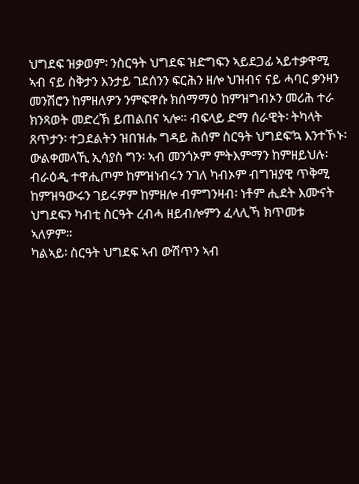ህግደፍ ዝቃወም፡ ንስርዓት ህግደፍ ዝድግፍን ኣይደጋፊ ኣይተቃዋሚ ኣብ ናይ ስቅታን እንታይ ገደሰንን ፍርሕን ዘሎ ህዝብና ናይ ሓባር ቃንዛን መንሽሮን ከምዘለዎን ንምፍዋሱ ክሰማማዕ ከምዝግብኦን መሪሕ ተራ ክንጻወት መድረኽ ይጠልበና ኣሎ። ብፍላይ ድማ ሰራዊት፡ ትካላት ጸጥታን፡ ተጋደልትን ዝበዝሑ ግዳይ ሕሰም ስርዓት ህግደፍ’ኳ እንተኾኑ፡ ውልቀመላኺ ኢሳያስ ግን፡ ኣብ መንጎኦም ምትእምማን ከምዘይህሉ፡ ብራዕዲ ተዋሒጦም ከምዝነብሩን ንገለ ካብኦም ብግዝያዊ ጥቅሚ ከምዝዓውሩን ገይሩዎም ከምዘሎ ብምግንዛብ፡ ነቶም ሒደት እሙናት ህግደፍን ካብቲ ስርዓት ረብሓ ዘይብሎምን ፈላሊኻ ክጥመቱ ኣለዎም።
ካልኣይ፡ ስርዓት ህግደፍ ኣብ ውሽጥን ኣብ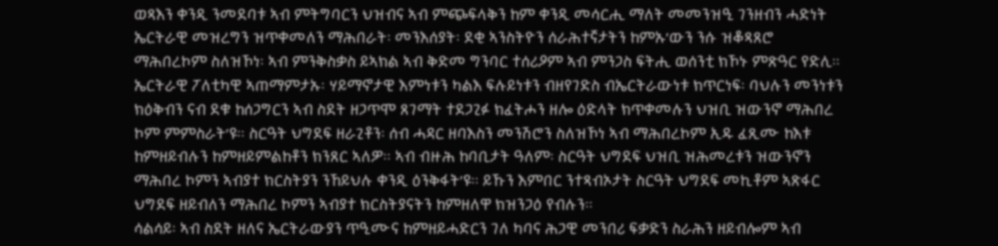ወጻእን ቀንዲ ንመደባቱ ኣብ ምትግባርን ህዝብና ኣብ ምጭፍላቅን ከም ቀንዲ መሳርሒ ማለት መመንዝዒ ገንዘብን ሓድነት ኤርትራዊ መዝረግን ዝጥቀመለን ማሕበራት፡ መንእሰያት፡ ደቂ ኣንስትዮን ሰራሕተኛታትን ከምኡ’ውን ንሱ ዝቆጻጸሮ ማሕበረኮም ስለዝኾነ፡ ኣብ ምንቅስቃስ ይኣክል ኣብ ቅድመ ግንባር ተሰሪዖም ኣብ ምንጋስ ፍትሒ ወሰንቲ ክኾኑ ምጽዓር የድሊ። ኤርትራዊ ፖለቲካዊ ኣጠማምታኡ፡ ሃይማኖታዊ እምነቱን ካልእ ፍሉይነቱን ብዘየገድስ ብኤርትራውነቱ ክጥርነፍ፡ ባህሉን መንነቱን ክዕቅብን ናብ ደቁ ከሰጋግርን ኣብ ስደት ዘጋጥሞ ጸገማት ተደጋጊፉ ክፈትሖን ዘሎ ዕድላት ክጥቀመሉን ህዝቢ ዝውንኖ ማሕበረ ኮም ምምስራት’ዩ። ስርዓት ህግደፍ ዘራጊቶን፡ ሰብ ሓዳር ዘባእስን መንሽሮን ስለዝኾነ ኣብ ማሕበረኮም ኢዱ ፈጺሙ ከእቱ ከምዘይብሉን ከምዘይምልከቶን ክንጸር ኣለዎ። ኣብ ብዙሕ ከባቢታት ዓለም፡ ስርዓት ህግደፍ ህዝቢ ዝሕመረቱን ዝውንኖን ማሕበረ ኮምን ኣብያተ ክርስትያን ንኸይህሉ ቀንዲ ዕንቅፋት’ዩ። ይኹን እምበር ንተጻብኦታት ስርዓት ህግደፍ መኪቶም ኣጽፋር ህግደፍ ዘይብለን ማሕበረ ኮምን ኣብያተ ክርስትያናትን ከምዘለዋ ክዝንጋዕ የብሉን።
ሳልሳይ፡ ኣብ ስደት ዘለና ኤርትራውያን ጥዒሙና ከምዘይሓድርን ገለ ካባና ሕጋዊ መንበሪ ፍቃድን ስራሕን ዘይብሎም ኣብ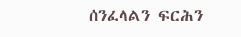ሰንፈላልን ፍርሕን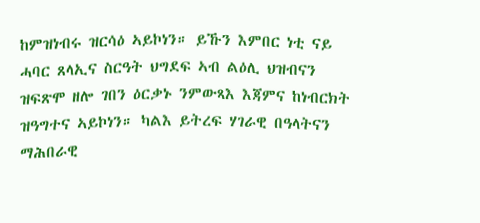ከምዝነብሩ ዝርሳዕ ኣይኮነን። ይኹን እምበር ነቲ ናይ ሓባር ጸላኢና ስርዓት ህግደፍ ኣብ ልዕሊ ህዝብናን ዝፍጽሞ ዘሎ ገበን ዕርቃኑ ንምውጻእ እጃምና ከነብርክት ዝዓግተና ኣይኮነን። ካልእ ይትረፍ ሃገራዊ በዓላትናን ማሕበራዊ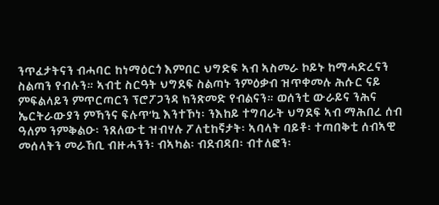ንጥፈታትናን ብሓባር ከነማዕርጎ እምበር ህግድፍ ኣብ ኣስመራ ኮይኑ ከማሓድረናን ስልጣን የብሉን። ኣብቲ ስርዓት ህግደፍ ስልጣኑ ንምዕቃብ ዝጥቀመሉ ሕሱር ናይ ምፍልላይን ምጥርጣርን ፕሮፖጋንዳ ክንጽመድ የብልናን። ወሰንቲ ውራይና ንሕና ኤርትራውያን ምኻንና ፍሉጥ’ኳ እንተኾነ፡ ንእከይ ተግባራት ህግደፍ ኣብ ማሕበረ ሰብ ዓለም ንምቅልዑ፡ ንጸለውቲ ዝብሃሉ ፖለቲከኛታት፡ ኣባላት ባይቶ፡ ተጣበቅቲ ሰብኣዊ መሰላትን መራኸቢ ብዙሓንን፡ ብኣካል፡ ብደብዳበ፡ ብተለፎን፡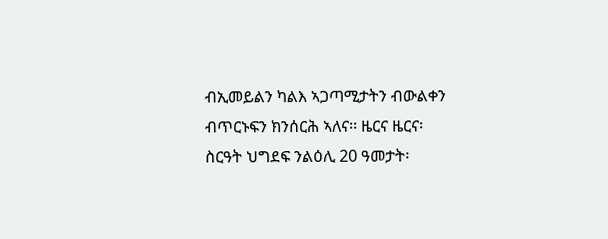ብኢመይልን ካልእ ኣጋጣሚታትን ብውልቀን ብጥርኑፍን ክንሰርሕ ኣለና፡፡ ዜርና ዜርና፡ ስርዓት ህግደፍ ንልዕሊ 20 ዓመታት፡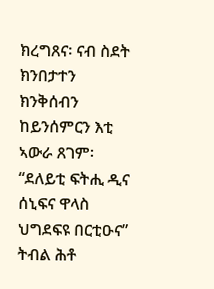ክረግጸና፡ ናብ ስደት ክንበታተን ክንቅሰብን ከይንሰምርን እቲ ኣውራ ጸገም፡ “ደለይቲ ፍትሒ ዲና ሰኒፍና ዋላስ ህግደፍዩ በርቲዑና” ትብል ሕቶ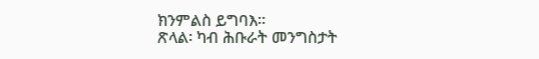ክንምልስ ይግባእ።
ጽላል፡ ካብ ሕቡራት መንግስታት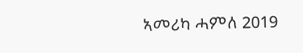ኣመሪካ ሓምለ 2019